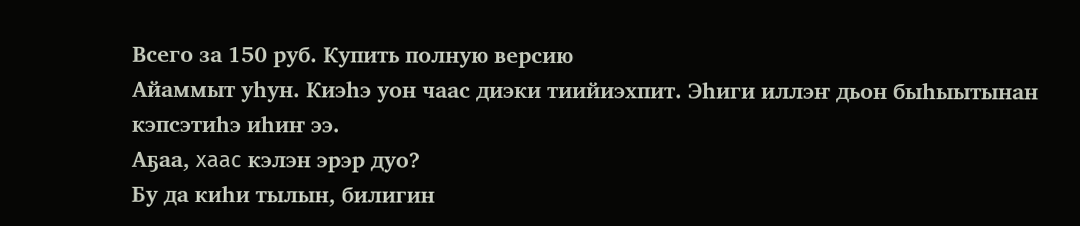Всего за 150 руб. Купить полную версию
Айаммыт уһун. Киэһэ уон чаас диэки тиийиэхпит. Эһиги иллэҥ дьон быһыытынан кэпсэтиһэ иһиҥ ээ.
Aҕaa, xaac кэлэн эрэр дуо?
Бу да киһи тылын, билигин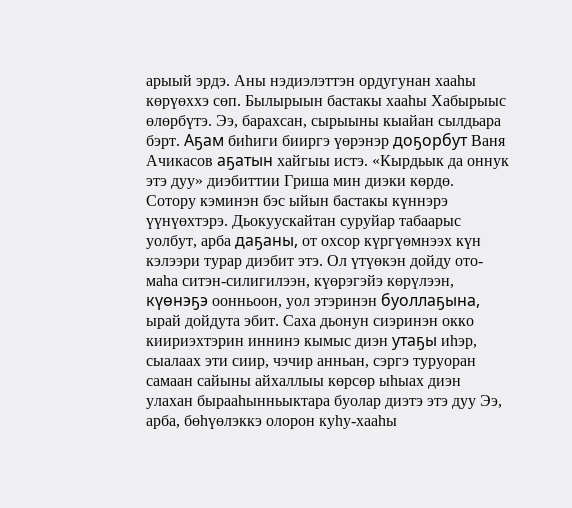арыый эрдэ. Аны нэдиэлэттэн ордугунан хааһы көрүөххэ сөп. Былырыын бастакы хааһы Хабырыыс өлөрбүтэ. Ээ, барахсан, сырыыны кыайан сылдьара бэрт. Аҕам биһиги бииргэ үөрэнэр доҕорбут Ваня Ачикасов аҕатын хайгыы истэ. «Кырдьык да оннук этэ дуу» диэбиттии Гриша мин диэки көрдө.
Сотору кэминэн бэс ыйын бастакы күннэрэ үүнүөхтэрэ. Дьокуускайтан суруйар табаарыс уолбут, арба даҕаны, от охсор күргүөмнээх күн кэлээри турар диэбит этэ. Ол үтүөкэн дойду ото-маһа ситэн-силигилээн, күөрэгэйэ көрүлээн, күөнэҕэ оонньоон, уол этэринэн буоллаҕына, ырай дойдута эбит. Саха дьонун сиэринэн окко киириэхтэрин иннинэ кымыс диэн утаҕы иһэр, сыалаах эти сиир, чэчир анньан, сэргэ туруоран самаан сайыны айхаллыы көрсөр ыһыах диэн улахан бырааһынньыктара буолар диэтэ этэ дуу Ээ, арба, бөһүөлэккэ олорон куһу-хааһы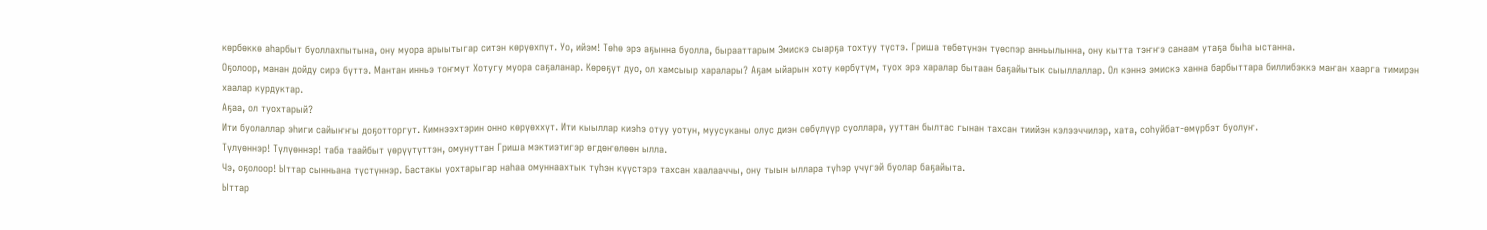көрбөккө аһарбыт буоллахпытына, ону муора арыытыгар ситэн көрүөхпүт. Уо, ийэм! Төһө эрэ аҕынна буолла, бырааттарым Эмискэ сыарҕа тохтуу түстэ. Гриша төбөтүнэн түөспэр анньылынна, ону кытта тэҥҥэ санаам утаҕа быһа ыстанна.
Оҕолоор, манан дойду сирэ бүттэ. Мантан инньэ тоҥмут Хотугу муора саҕаланар. Көрөҕүт дуо, ол хамсыыр харалары? Аҕам ыйарын хоту көрбүтүм, туох эрэ харалар бытаан баҕайытык сыыллаллар. Ол кэннэ эмискэ ханна барбыттара биллибэккэ маҥан хаарга тимирэн хаалар курдуктар.
Аҕаа, ол туохтарый?
Ити буолаллар эһиги сайыҥҥы доҕотторгут. Кимнээхтэрин онно көрүөххүт. Ити кыыллар киэһэ отуу уотун, муусуканы олус диэн сөбүлүүр суоллара, ууттан былтас гынан тахсан тиийэн кэлээччилэр, хата, соһуйбат-өмүрбэт буолуҥ.
Түлүөннэр! Түлүөннэр! таба таайбыт үөрүүтүттэн, омунуттан Гриша мэктиэтигэр өгдөҥөлөөн ылла.
Чэ, оҕолоор! Ыттар сынньана түстүннэр. Бастакы уохтарыгар наһаа омуннаахтык түһэн күүстэрэ тахсан хаалааччы, ону тыын ыллара түһэр үчүгэй буолар баҕайыта.
Ыттар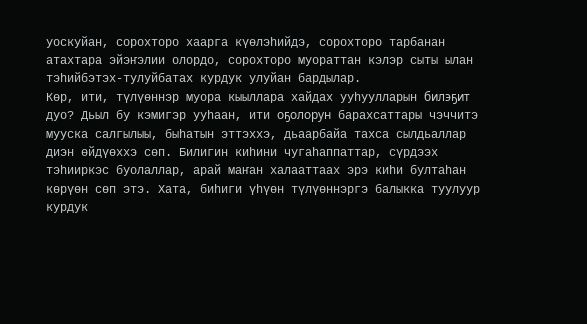уоскуйан, сорохторо хаарга күөлэһийдэ, сорохторо тарбанан атахтара эйэҥэлии олордо, сорохторо муораттан кэлэр сыты ылан тэһийбэтэх-тулуйбатах курдук улуйан бардылар.
Көр, ити, түлүөннэр муора кыыллара хайдах ууһуулларын билэҕит дуо? Дьыл бу кэмигэр ууһаан, ити оҕолорун барахсаттары чэччитэ мууска салгылыы, быһатын эттэххэ, дьаарбайа тахса сылдьаллар диэн өйдүөххэ сөп. Билигин киһини чугаһаппаттар, сүрдээх тэһииркэс буолаллар, арай маҥан халааттаах эрэ киһи бултаһан көрүөн сөп этэ. Хата, биһиги үһүөн түлүөннэргэ балыкка туулуур курдук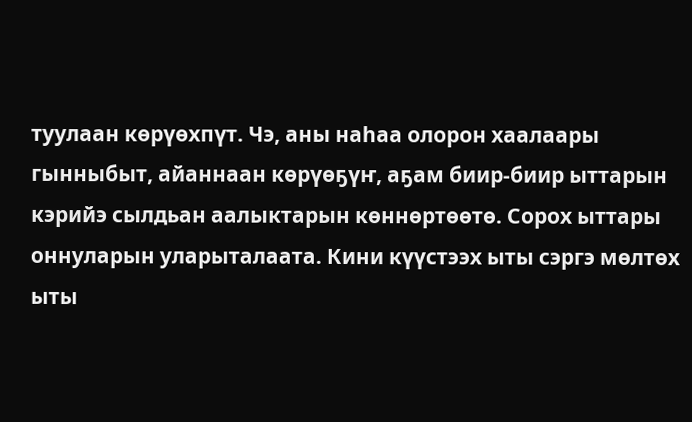туулаан көрүөхпүт. Чэ, аны наһаа олорон хаалаары гынныбыт, айаннаан көрүөҕүҥ, аҕам биир-биир ыттарын кэрийэ сылдьан аалыктарын көннөртөөтө. Сорох ыттары оннуларын уларыталаата. Кини күүстээх ыты сэргэ мөлтөх ыты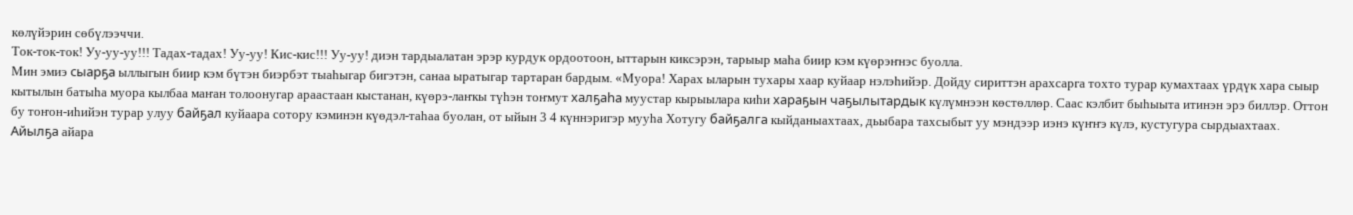көлүйэрин сөбүлээччи.
Ток-ток-ток! Уу-уу-уу!!! Тадах-тадах! Уу-уу! Кис-кис!!! Уу-уу! диэн тардыалатан эрэр курдук ордоотоон, ыттарын киксэрэн, тарыыр маһа биир кэм күөрэҥнэс буолла.
Мин эмиэ сыарҕа ыллыгын биир кэм бүтэн биэрбэт тыаһыгар бигэтэн, санаа ыратыгар тартаран бардым. «Муора! Харах ыларын тухары хаар куйаар нэлэһийэр. Дойду сириттэн арахсарга тохто турар кумахтаах үрдүк хара сыыр кытылын батыһа муора кылбаа маҥан толоонугар араастаан кыстанан, күөрэ-лаҥкы түһэн тоҥмут халҕаһа муустар кырыылара киһи хараҕын чаҕылытардык күлүмнээн көстөллөр. Саас кэлбит быһыыта итинэн эрэ биллэр. Оттон бу тоҥон-иһийэн турар улуу байҕал куйаара сотору кэминэн күөдэл-таһаа буолан, от ыйын 3 4 күннэригэр мууһа Хотугу байҕалга кыйданыахтаах, дьыбара тахсыбыт уу мэндээр иэнэ күҥҥэ күлэ, кустугура сырдыахтаах. Айылҕа айара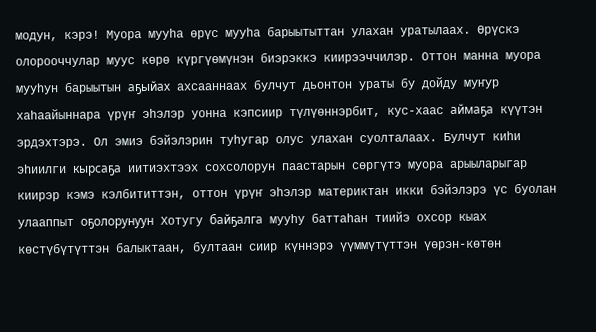модун, кэрэ! Муора мууһа өрүс мууһа барыытыттан улахан уратылаах. Өрүскэ олорооччулар муус көрө күргүөмүнэн биэрэккэ киирээччилэр. Оттон манна муора мууһун барыытын аҕыйах ахсааннаах булчут дьонтон ураты бу дойду муҥур хаһаайыннара үрүҥ эһэлэр уонна кэпсиир түлүөннэрбит, кус-хаас аймаҕа күүтэн эрдэхтэрэ. Ол эмиэ бэйэлэрин туһугар олус улахан суолталаах. Булчут киһи эһиилги кырсаҕа иитиэхтээх сохсолорун паастарын сөргүтэ муора арыыларыгар киирэр кэмэ кэлбититтэн, оттон үрүҥ эһэлэр материктан икки бэйэлэрэ үс буолан улааппыт оҕолорунуун Хотугу байҕалга мууһу баттаһан тиийэ охсор кыах көстүбүтүттэн балыктаан, бултаан сиир күннэрэ үүммүтүттэн үөрэн-көтөн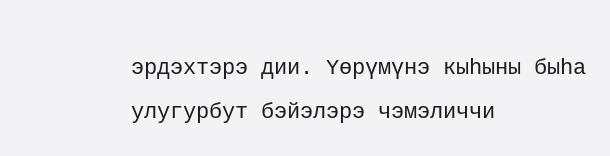эрдэхтэрэ дии. Үөрүмүнэ кыһыны быһа улугурбут бэйэлэрэ чэмэличчи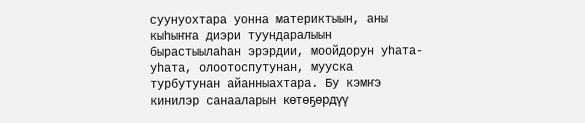суунуохтара уонна материктыын, аны кыһыҥҥа диэри туундаралыын бырастыылаһан эрэрдии, моойдорун уһата-уһата, олоотоспутунан, мууска турбутунан айанныахтара. Бу кэмҥэ кинилэр санааларын көтөҕөрдүү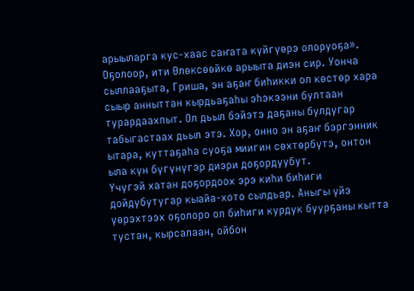арыыларга кус-хаас саҥата күйгүөрэ олоруоҕа».
Оҕолоор, ити Өлөксөөйкө арыыта диэн сир. Уонча сыллааҕыта, Гриша, эн aҕaҥ биһикки ол көстөр хара сыыр анныттан кырдьаҕahы эһэкээни бултаан турардаахпыт. Ол дьыл бэйэтэ даҕаны булдугар табыгастаах дьыл этэ. Хор, онно эн aҕaҥ бэргэнник ытара, куттаҕаһа суоҕа миигин сөхтөрбүтэ, онтон ыла күн бүгүнүгэр диэри доҕордуубут.
Үчүгэй хатан доҕордоох эрэ киһи биһиги дойдубутугар кыайа-хото сылдьар. Аныгы үйэ үөрэхтээх оҕолоро ол биһиги курдук буурҕаны кытта тустан, кырсалаан, ойбон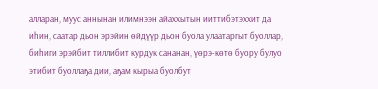алларан, муус аннынан илимнээн айаххытын ииттибэтэххит да иһин, саатар дьон эрэйин өйдүүр дьон буола улаатаргыт буоллар, биһиги эрэйбит тиллибит курдук сананан, үөрэ-көтө буору булуо этибит буоллаҕа дии, аҕам кырыа буолбут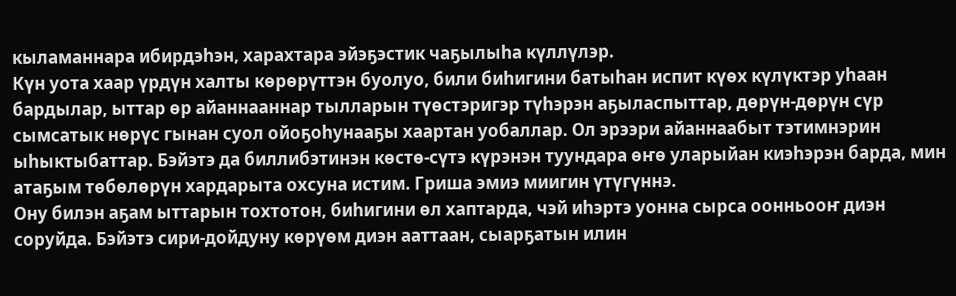кыламаннара ибирдэһэн, харахтара эйэҕэстик чаҕылыһа күллүлэр.
Күн уота хаар үрдүн халты көрөрүттэн буолуо, били биһигини батыһан испит күөх күлүктэр уһаан бардылар, ыттар өр айаннааннар тылларын түөстэригэр түһэрэн аҕыласпыттар, дөрүн-дөрүн сүр сымсатык нөрүс гынан суол ойоҕоһунааҕы хаартан уобаллар. Ол эрээри айаннаабыт тэтимнэрин ыһыктыбаттар. Бэйэтэ да биллибэтинэн көстө-сүтэ күрэнэн туундара өҥө уларыйан киэһэрэн барда, мин атаҕым төбөлөрүн хардарыта охсуна истим. Гриша эмиэ миигин үтүгүннэ.
Ону билэн аҕам ыттарын тохтотон, биһигини өл хаптарда, чэй иһэртэ уонна сырса оонньооҥ диэн соруйда. Бэйэтэ сири-дойдуну көрүөм диэн ааттаан, сыарҕатын илин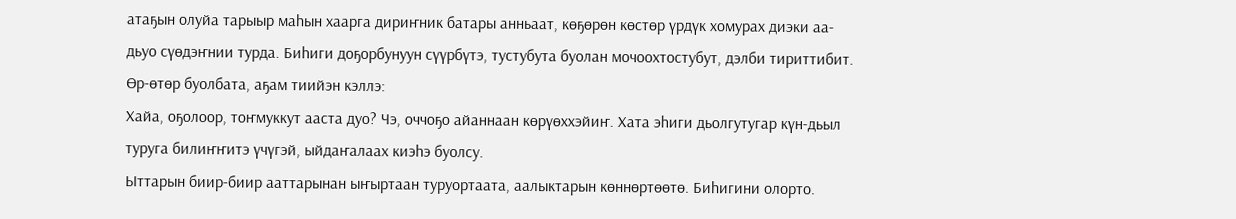атаҕын олуйа тарыыр маһын хаарга дириҥник батары анньаат, көҕөрөн көстөр үрдүк хомурах диэки аа-дьуо сүөдэҥнии турда. Биһиги доҕорбунуун сүүрбүтэ, тустубута буолан мочоохтостубут, дэлби тириттибит. Өр-өтөр буолбата, аҕам тиийэн кэллэ:
Хайа, оҕолоор, тоҥмуккут ааста дуо? Чэ, оччоҕо айаннаан көрүөххэйиҥ. Хата эһиги дьолгутугар күн-дьыл туруга билиҥҥитэ үчүгэй, ыйдаҥалаах киэһэ буолсу.
Ыттарын биир-биир ааттарынан ыҥыртаан туруортаата, аалыктарын көннөртөөтө. Биһигини олорто.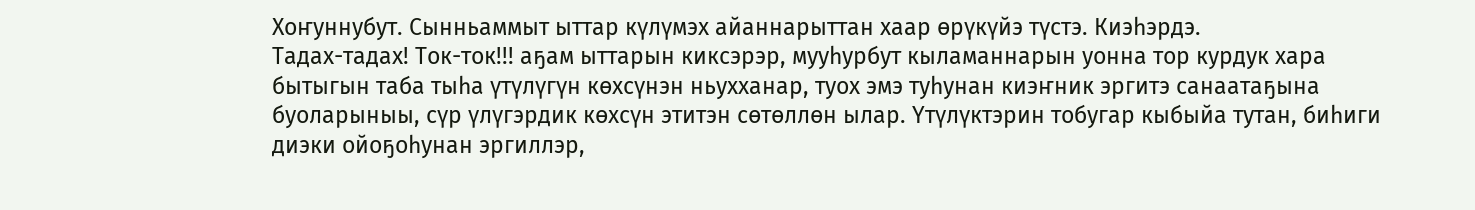Хоҥуннубут. Сынньаммыт ыттар күлүмэх айаннарыттан хаар өрүкүйэ түстэ. Киэһэрдэ.
Тадах-тадах! Ток-ток!!! аҕам ыттарын киксэрэр, мууһурбут кыламаннарын уонна тор курдук хара бытыгын таба тыһа үтүлүгүн көхсүнэн ньухханар, туох эмэ туһунан киэҥник эргитэ санаатаҕына буоларыныы, сүр үлүгэрдик көхсүн этитэн сөтөллөн ылар. Үтүлүктэрин тобугар кыбыйа тутан, биһиги диэки ойоҕоһунан эргиллэр,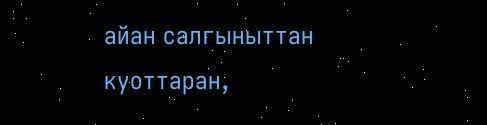айан салгыныттан куоттаран,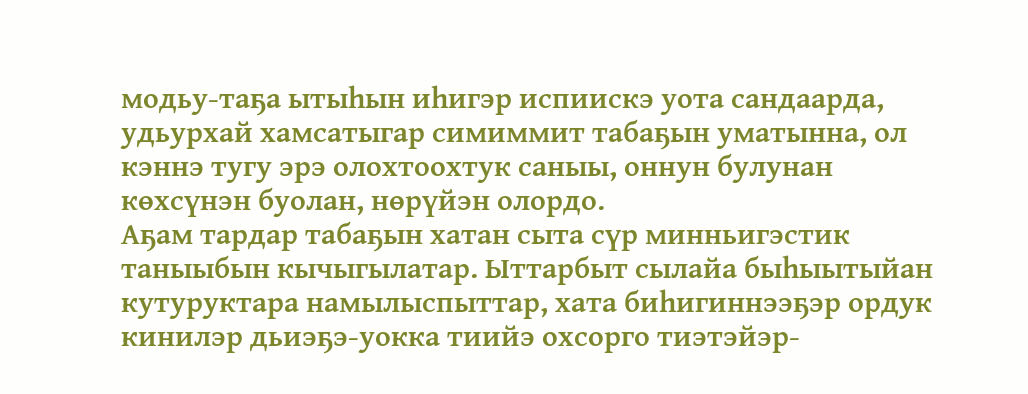модьу-таҕа ытыһын иһигэр испиискэ уота сандаарда, удьурхай хамсатыгар симиммит табаҕын уматынна, ол кэннэ тугу эрэ олохтоохтук саныы, оннун булунан көхсүнэн буолан, нөрүйэн олордо.
Аҕам тардар табаҕын хатан сыта сүр минньигэстик таныыбын кычыгылатар. Ыттарбыт сылайа быһыытыйан кутуруктара намылыспыттар, хата биһигиннээҕэр ордук кинилэр дьиэҕэ-уокка тиийэ охсорго тиэтэйэр-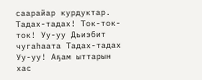саарайар курдуктар.
Тадах-тадах! Ток-ток-ток! Уу-уу Дьиэбит чугаһаата Тадах-тадах Уу-уу! Аҕам ыттарын хас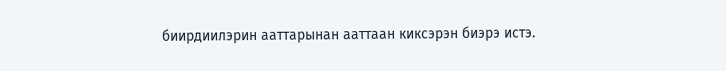биирдиилэрин ааттарынан ааттаан киксэрэн биэрэ истэ.